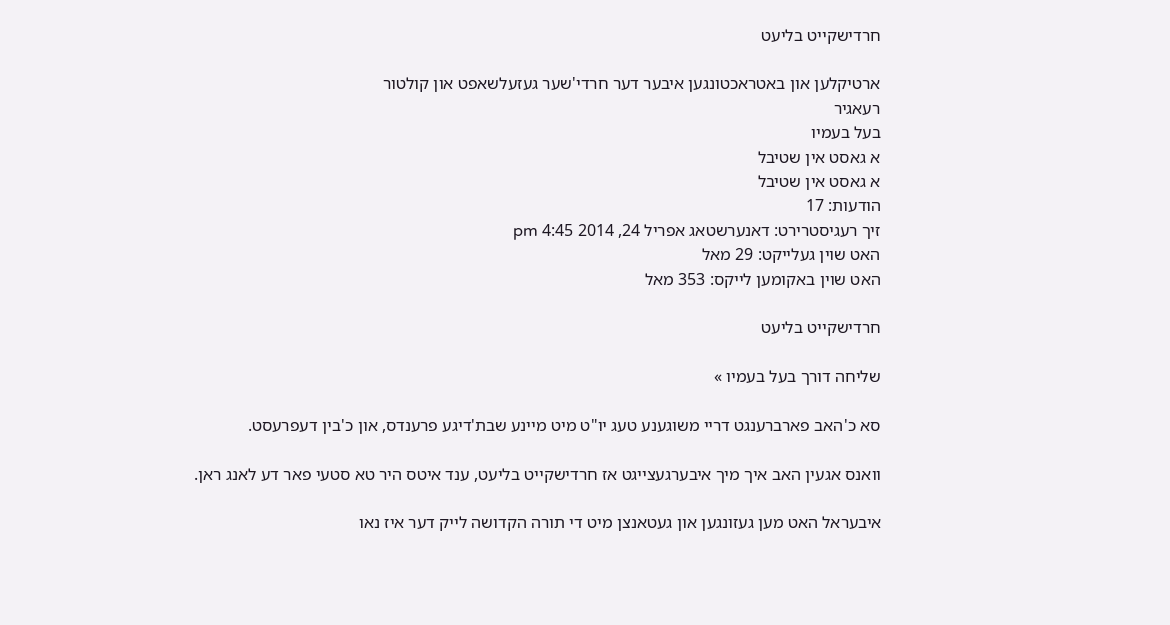חרדישקייט בליעט

ארטיקלען און באטראכטונגען איבער דער חרדי'שער געזעלשאפט און קולטור
רעאגיר
בעל בעמיו
א גאסט אין שטיבל
א גאסט אין שטיבל
הודעות: 17
זיך רעגיסטרירט: דאנערשטאג אפריל 24, 2014 4:45 pm
האט שוין געלייקט: 29 מאל
האט שוין באקומען לייקס: 353 מאל

חרדישקייט בליעט

שליחה דורך בעל בעמיו »

סא כ'האב פארברענגט דריי משוגענע טעג יו"ט מיט מיינע שבת'דיגע פרענדס, און כ'בין דעפרעסט.

וואנס אגעין האב איך מיך איבערגעצייגט אז חרדישקייט בליעט, ענד איטס היר טא סטעי פאר דע לאנג ראן.

איבעראל האט מען געזונגען און געטאנצן מיט די תורה הקדושה לייק דער איז נאו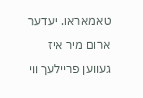טאמאראו. יעדער ארום מיר איז געווען פריילעך ווי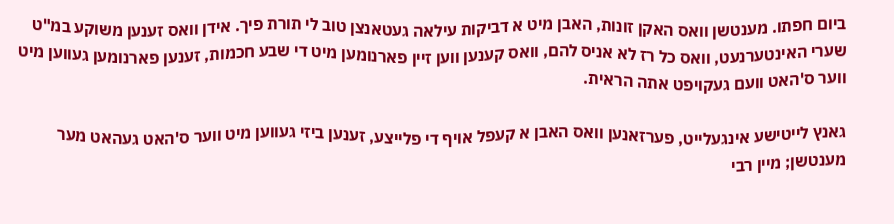ביום חפתו. מענטשן וואס האקן זונות, האבן מיט א דביקות עילאה געטאנצן טוב לי תורת פיך. אידן וואס זענען משוקע במ"ט שערי האינטערנעט, וואס כל רז לא אניס להם, וואס קענען ווען זיין פארנומען מיט די שבע חכמות, זענען פארנומען געווען מיט ווער ס'האט וועם געקויפט אתה הראית.

גאנץ לייטישע אינגעלייט, פערזאנען וואס האבן א קעפל אויף די פלייצע, זענען ביזי געווען מיט ווער ס'האט געהאט מער מענטשן; מיין רבי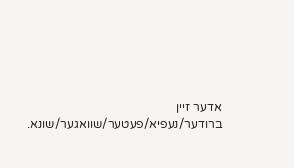אדער זיין ברודער/נעפיא/פעטער/שוואגער/שונא.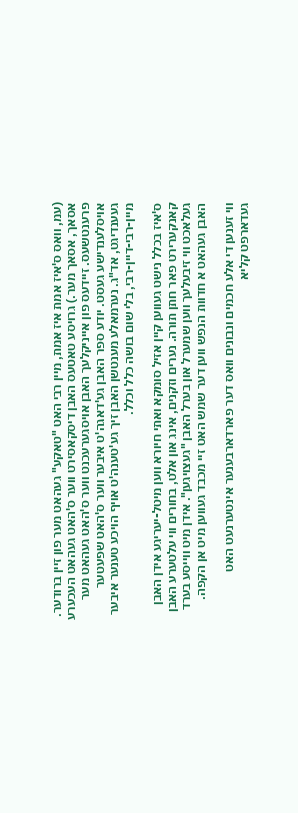(עמ, וואס ס'איז אמת איז אמת, מיין רבי האט "טאקע" געהאט מער פון זיין ברודער. אסאך, אסאך מער.) גרויסע טאטעס האבן דיסקאסירט ווער ס'האט געהאט העכערע פרענטשעס. זיידעס פון אייניקלעך האבן אויסגערעכנט ווער ס'האט געהאט מער אויסלענדישע געסט. יודע ספר האבן גע'דאגה'ט איבער ווער ס'האט שפעטער געענדיגט, אד"ג. נערמאלע מענטשן האבן זיך גע'טענה'ט אויף הויכע טענער איבער מיין-רבי-דיין-רבי, בלי שום בושה כלל וכלל.

ס'איז בכלל נישט געווען קיין אזיל סומקא ואתי חיורא ווען מיטל-יעריגע אידן האבן קאנקערירט פאר חתן תורה. נערים וזקנים, אינג און אלט, בחורים ווי עלטערע האבן געלאכט ווי זיבעלעך ווען שמערל און בערל האבן "געצויגען". אידן מיט ווייסע בערד האבן געהאט א חדוות הנפש ווען דער שמש האט זיי מכבד געווען מיט אן הקפה.

ווי זענען די אלע חכמים ונבונים וואס דער פארדארבענער אינטערנעט האט געדארפט קליא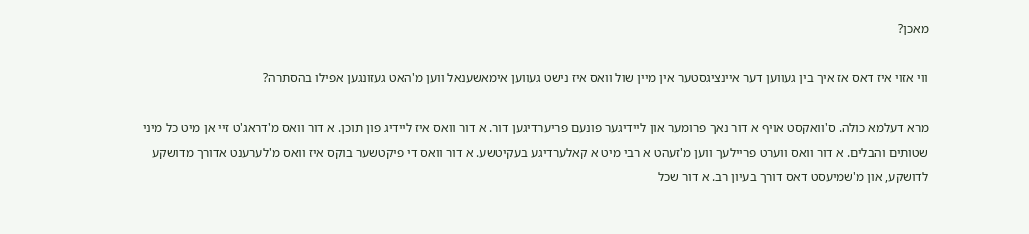מאכן?

ווי אזוי איז דאס אז איך בין געווען דער איינציגסטער אין מיין שול וואס איז נישט געווען אימאשענאל ווען מ'האט געזונגען אפילו בהסתרה?

מרא דעלמא כולה. ס'וואקסט אויף א דור נאך פרומער און ליידיגער פונעם פריערדיגען דור. א דור וואס איז ליידיג פון תוכן. א דור וואס מ'דראג'ט זיי אן מיט כל מיני שטותים והבלים. א דור וואס ווערט פריילעך ווען מ'זעהט א רבי מיט א קאלערדיגע בעקיטשע. א דור וואס די פיקטשער בוקס איז וואס מ'לערענט אדורך מדושקע לדושקע, און מ'שמיעסט דאס דורך בעיון רב. א דור שכל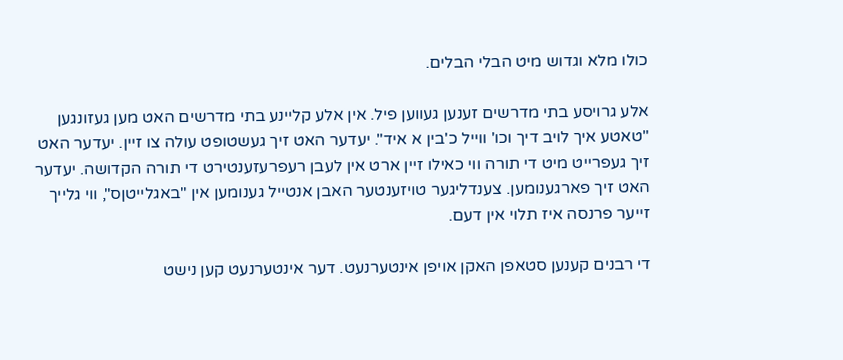כולו מלא וגדוש מיט הבלי הבלים.

אלע גרויסע בתי מדרשים זענען געווען פיל. אין אלע קליינע בתי מדרשים האט מען געזונגען "טאטע איך לויב דיך וכו' ווייל כ'בין א איד". יעדער האט זיך געשטופט עולה צו זיין. יעדער האט זיך געפרייט מיט די תורה ווי כאילו זיין ארט אין לעבן רעפרעזענטירט די תורה הקדושה. יעדער האט זיך פארגענומען. צענדליגער טויזענטער האבן אנטייל גענומען אין "באגלייטןס", ווי גלייך זייער פרנסה איז תלוי אין דעם.

די רבנים קענען סטאפן האקן אויפן אינטערנעט. דער אינטערנעט קען נישט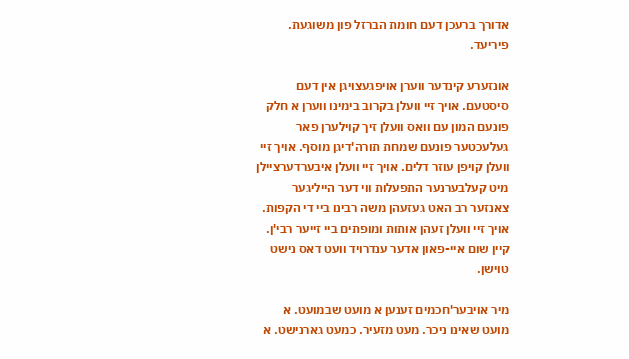אדורך ברעכן דעם חומת הברזל פון משוגעת. פיריעד.

אונזערע קינדער ווערן אויפגעצויגן אין דעם סיסטעם. אויך זיי וועלן בקרוב בימינו ווערן א חלק פונעם המון עם וואס וועלן זיך קוילערן פאר געלעכטער פונעם שמחת תורה'דיגן מוסף. אויך זיי וועלן קויפן עוזר דלים. אויך זיי וועלן איבערדערציילן מיט קעלבערנער התפעלות ווי דער הייליגער צאנזער רב האט געזעהן משה רבינו ביי די הקפות. אויך זיי וועלן זעהן אותות ומופתים ביי זייער רבי'ן. קיין שום איי-פאון אדער ענדרויד וועט דאס נישט טוישן.

מיר אויבער'חכמים זענען א מועט שבמועט. א מועט שאינו ניכר. מעט מזעיר. כמעט גארנישט. א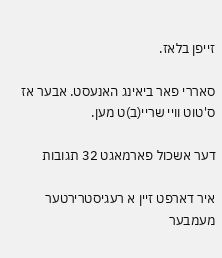זייפן בלאז.

סאררי פאר ביאינג האנעסט. אבער אז ס'טוט וויי שריי(ב)ט מען.

דער אשכול פארמאגט 32 תגובות

איר דארפט זיין א רעגיסטרירטער מעמבער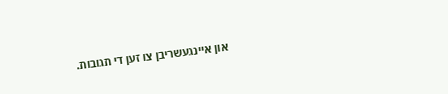און איינגעשריבן צו זען די תגובות.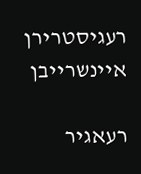רעגיסטרירן איינשרייבן

רעאגיר